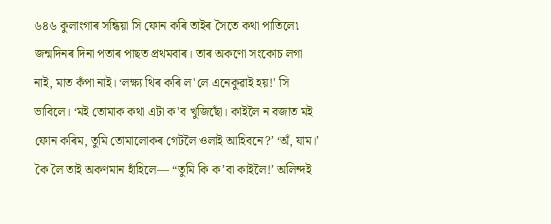৬৪৬ কুলাংগাৰ সন্ধিয়া সি ফোন কৰি তাইৰ সৈতে কথা পাতিলে৷ জন্মদিনৰ দিনা পতাৰ পাছত প্ৰথমবাৰ। তাৰ অকণো সংকোচ লগা নাই, মাত কঁপা নাই। ‘লক্ষ্য থিৰ কৰি ল'লে এনেকুৱাই হয়!' সি ভাবিলে। ‘মই তোমাক কথা এটা ক'ব খুজিছোঁ। কাইলৈ ন বজাত মই ফোন কৰিম, তুমি তোমালোকৰ গেটলৈ ওলাই আহিবনে?’ ‘অঁ, যাম।’ কৈ লৈ তাই অকণমান হাঁহিলে— “তুমি কি ক’বা কাইলৈ!’ অলিন্দই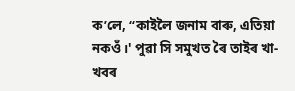ক’লে, “কাইলৈ জনাম বাৰু, এতিয়া নকওঁ।' পুৱা সি সমুখত ৰৈ তাইৰ খা-খবৰ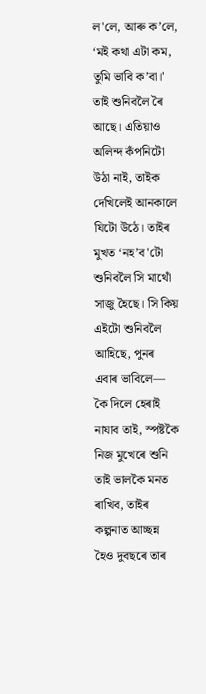ল'লে, আৰু ক’লে, ‘মই কথা এটা কম, তুমি ভাবি ক’বা।' তাই শুনিবলৈ ৰৈ আছে। এতিয়াও অলিন্দ কঁপনিটো উঠা নাই, তাইক দেখিলেই আনকালে যিটো উঠে। তাইৰ মুখত ‘নহ’ব'টো শুনিবলৈ সি মাথোঁ সাজু হৈছে। সি কিয় এইটো শুনিবলৈ আহিছে, পুনৰ এবাৰ ভাবিলে— কৈ দিলে হেৰাই নাযাব তাই, স্পষ্টকৈ নিজ মুখেৰে শুনি তাই ভালকৈ মনত ৰাখিব, তাইৰ কল্পনাত আচ্ছন্ন হৈও দুবছৰে তাৰ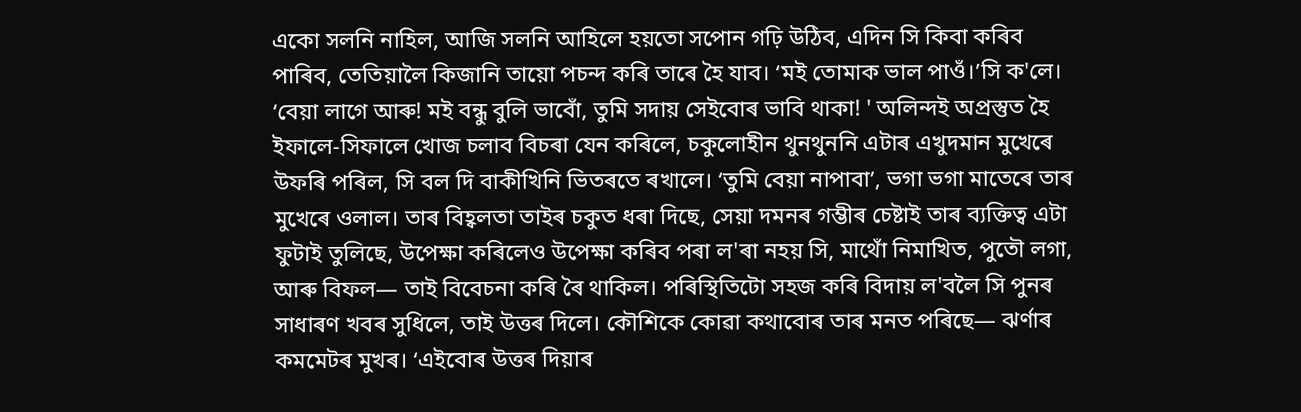একো সলনি নাহিল, আজি সলনি আহিলে হয়তো সপোন গঢ়ি উঠিব, এদিন সি কিবা কৰিব পাৰিব, তেতিয়ালৈ কিজানি তায়ো পচন্দ কৰি তাৰে হৈ যাব। ‘মই তোমাক ভাল পাওঁ।’সি ক'লে। ‘বেয়া লাগে আৰু! মই বন্ধু বুলি ভাবোঁ, তুমি সদায় সেইবোৰ ভাবি থাকা! ' অলিন্দই অপ্ৰস্তুত হৈ ইফালে-সিফালে খোজ চলাব বিচৰা যেন কৰিলে, চকুলোহীন থুনথুননি এটাৰ এখুদমান মুখেৰে উফৰি পৰিল, সি বল দি বাকীখিনি ভিতৰতে ৰখালে। ‘তুমি বেয়া নাপাবা’, ভগা ভগা মাতেৰে তাৰ মুখেৰে ওলাল। তাৰ বিহ্বলতা তাইৰ চকুত ধৰা দিছে, সেয়া দমনৰ গম্ভীৰ চেষ্টাই তাৰ ব্যক্তিত্ব এটা ফুটাই তুলিছে, উপেক্ষা কৰিলেও উপেক্ষা কৰিব পৰা ল'ৰা নহয় সি, মাথোঁ নিমাখিত, পুতৌ লগা, আৰু বিফল— তাই বিবেচনা কৰি ৰৈ থাকিল। পৰিস্থিতিটো সহজ কৰি বিদায় ল'বলৈ সি পুনৰ সাধাৰণ খবৰ সুধিলে, তাই উত্তৰ দিলে। কৌশিকে কোৱা কথাবোৰ তাৰ মনত পৰিছে— ঝৰ্ণাৰ কমমেটৰ মুখৰ। ‘এইবোৰ উত্তৰ দিয়াৰ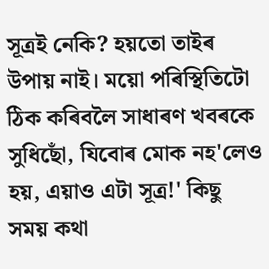সূত্ৰই নেকি? হয়তো তাইৰ উপায় নাই। ময়ো পৰিস্থিতিটো ঠিক কৰিবলৈ সাধাৰণ খবৰকে সুধিছোঁ, যিবোৰ মোক নহ'লেও হয়, এয়াও এটা সূত্ৰ!' কিছু সময় কথা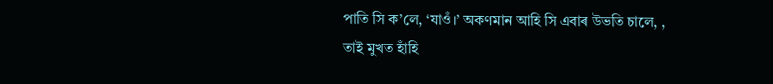পাতি সি ক’লে, ‘যাওঁ।’ অকণমান আহি সি এবাৰ উভতি চালে, , তাই মুখত হাঁহি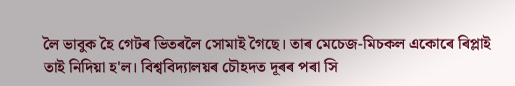লৈ ভাবুক হৈ গেটৰ ভিতৰলৈ সোমাই গৈছে। তাৰ মেচেজ-মিচকল একোৰে ৰিপ্লাই তাই নিদিয়া হ'ল। বিশ্ববিদ্যালয়ৰ চৌহদত দূৰৰ পৰা সি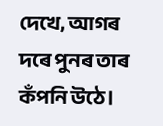দেখে, আগৰ দৰে পুনৰ তাৰ কঁপনি উঠে।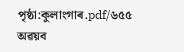পৃষ্ঠা:কুলাংগাৰ.pdf/৬৫৫
অৱয়ব